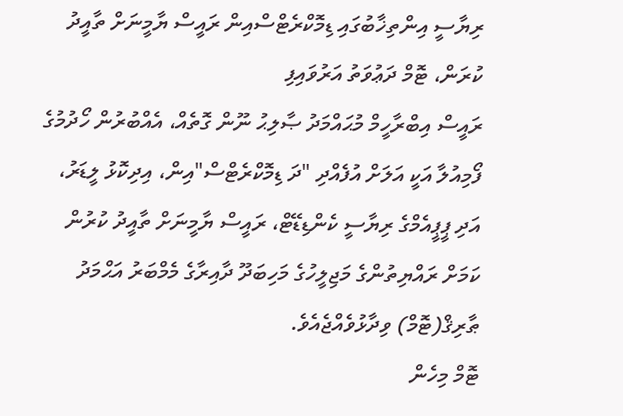ރިޔާސީ އިންތިޚާބުގައި ޑިމޮކްރެޓްސްއިން ރައީސް ޔާމީނަށް ތާއީދު ކުރަން، ޓޮމް ދަޢުވަތު އަރުވައިފި
ރައީސް އިބްރާހީމް މުޙައްމަދު ޞާލިޙު ނޫން ގޮތެއް، އެއްބުރުން ހޯދުމުގެ ފޯމިއުލާ އަކީ އަލަށް އުފެއްދި "ދަ ޑިމޮކްރެޓްސް"އިން، އިދިކޮޅު ލީޑަރު، އަދި ޕީޕީއެމްގެ ރިޔާސީ ކެންޑިޑޭޓް، ރައީސް ޔާމީނަށް ތާއީދު ކުރުން ކަމަށް ރައްޔިތުންގެ މަޖިލީހުގެ މަހިބަދޫ ދާއިރާގެ މެމްބަރު އަޙްމަދު ޠާރިޤް(ޓޮމް) ވިދާޅުވެއްޖެއެވެ.
ޓޮމް މިހެން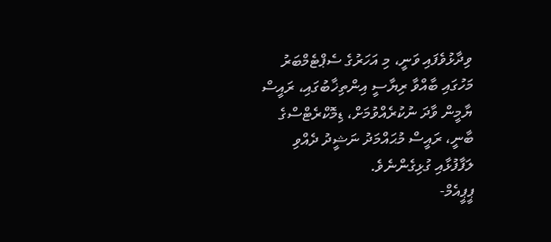ވިދާޅުވެފައި ވަނީ، މި އަހަރުގެ ސެޕްޓެމްބަރު މަހުގައި ބާއްވާ ރިޔާސީ އިންތިޚާބުގައި، ރައީސް ޔާމީން ވާދަ ނުކުރެއްވުމަށް، ޑިމޮކްރެޓްސްގެ ބާނީ، ރައީސް މުޙައްމަދު ނަޝީދު ދެއްވި ލަފާފުޅާއި ގުޅިގެންނެވެ.
ޕީޕީއެމް-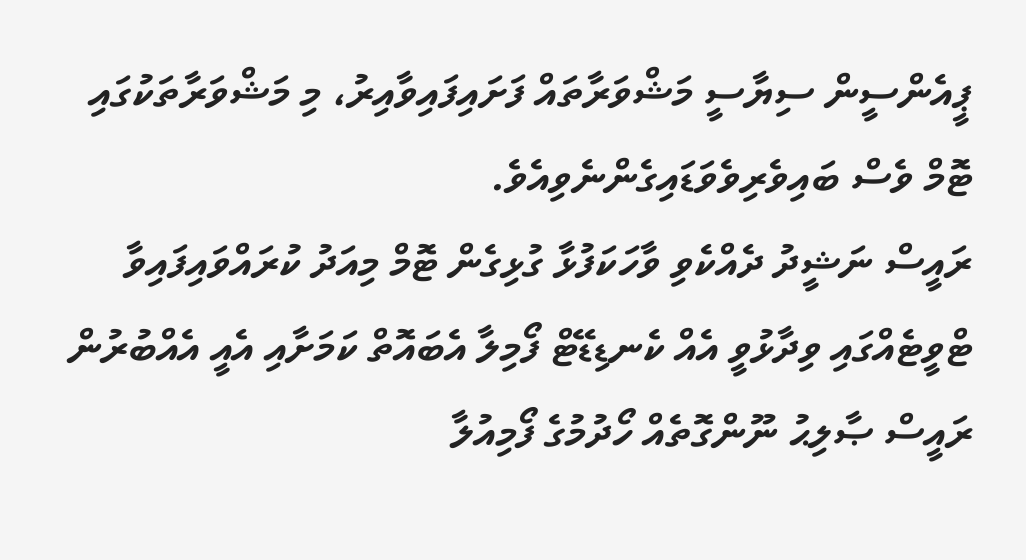ޕީއެންސީން ސިޔާސީ މަޝްވަރާތައް ފަށައިފައިވާއިރު، މި މަޝްވަރާތަކުގައި ޓޮމް ވެސް ބައިވެރިވެވަޑައިގެންނެވިއެވެ.
ރައީސް ނަޝީދު ދެއްކެވި ވާހަކަފުޅާ ގުޅިގެން ޓޮމް މިއަދު ކުރައްވައިފައިވާ ޓްވީޓެއްގައި ވިދާޅުވީ އެއް ކެނޑިޑޭޓް ފޯމިލާ އެބައޮތް ކަމަށާއި އެއީ އެއްބުރުން ރައީސް ޞާލިޙު ނޫންގޮތެއް ހޯދުމުގެ ފޯމިއުލާ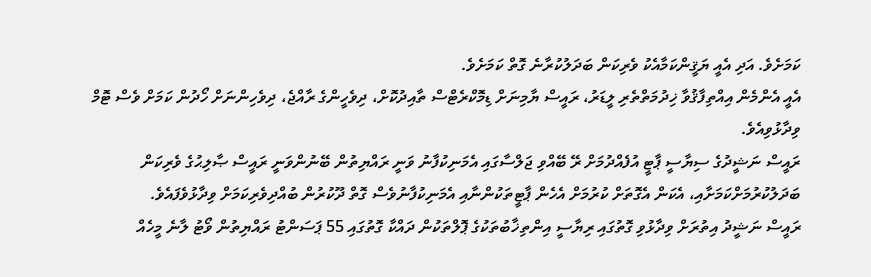ކަމަށެވެ. އަދި އެއީ ޔަޤީންކަމާއެކު ވެރިކަން ބަދަލުކުރާނެ ގޮތް ކަމަށެވެ.
އެއީ އެންމެން އިއްތިފާޤުވާ ޚިދުމަތްތެރި ލީޑަރު، ރައީސް ޔާމިނަށް ޑިމޮކްރެޓްސް ތާއިދުކޮށް، ދިވެހީންގެ ރާއްޖެ، ދިވެހިންނަށް ހޯދުން ކަމަށް ވެސް ޓޮމް ވިދާޅުވިއެވެ.
ރައީސް ނަޝީދުގެ ސިޔާސީ ޕާޓީ އުފެއްދުމަށް ރޭ ބޭއްވި ޖަލްސާގައި އެމަނިކުފާނު ވަނީ ރައްޔިތުން ބޭނުންވަނީ ރައީސް ޞާލިޙުގެ ވެރިކަން ބަދަލުކުރުމަށްކަމަށާއި، އެކަން އެގޮތަށް ކުރުމަށް އެހެން ޕާޓީތަކުންނާއި އެމަނިކުފާނުވެސް ގޮތް ދޫކުރުން ބުއްދިވެރިކަމަށް ވިދާޅުވެފައެވެ.
ރައީސް ނަޝީދު އިތުރަށް ވިދާޅުވި ގޮތުގައި ރިޔާސީ އިންތިޚާބުތަކުގެ ޕޮލްތަކުން ދައްކާ ގޮތުގައި 55 ޕަސަންޓު ރައްޔިތުން ވޯޓު ލާނެ މީހެއް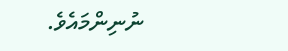ނުނިންމައެވެ.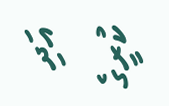އަދި ކުރީގެ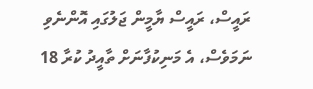ރައީސް، ރައީސް ޔާމީން ޖަލުގައި އޮންނެވި ނަމަވެސް، އެ މަނިކުފާނަށް ތާއީދު ކުރާ 18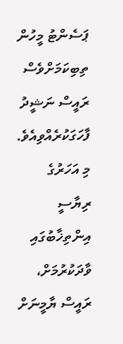ޕަސެންޓު މީހުން ތިބިކަމަށްވެސް ރައީސް ނަޝީދު ފާހަގަކުރެއްވިއެވެ.
މި އަހަރުގެ ރިޔާސީ އިންތިޚާބުގައި ވާދަކުރުމަށް، ރައީސް ޔާމީނަށް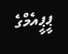ޕީޕީއެމްގެ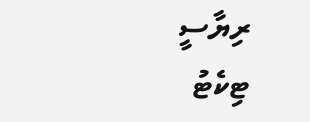ރިޔާސީ ޓިކެޓު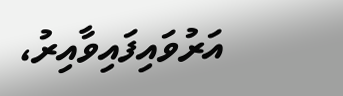އަރުވައިފައިވާއިރު،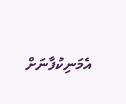އެމަނިކުފާނަށް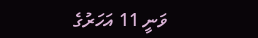ވަނީ 11 އަހަރުގެ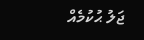ޖަލު ޙުކުމެއް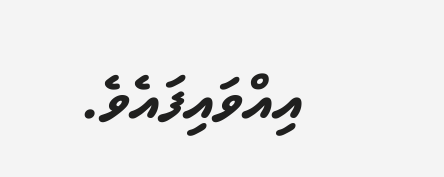އިއްވައިފައެވެ.